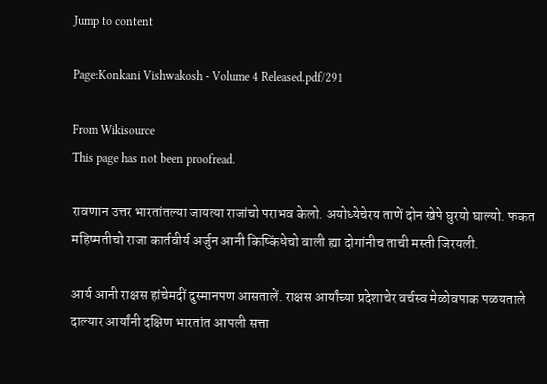Jump to content

Page:Konkani Vishwakosh - Volume 4 Released.pdf/291

From Wikisource
This page has not been proofread.

रावणान उत्तर भारतांतल्या जायत्या राजांचो पराभव केलो. अयोध्येचेरय ताणें दोन खेपे घुरयो घाल्यो. फकत महिष्मतीचो राजा कार्तवीर्य अर्जुन आनी किष्किंधेचो वाली ह्या दोगांनीच ताची मस्ती जिरयली.

आर्य आनी राक्षस हांचेमदीं दुस्मानपण आसतालें. राक्षस आर्यांच्या प्रदेशाचेर वर्चस्व मेळोवपाक पळयताले दाल्यार आर्यांनी दक्षिण भारतांत आपली सत्ता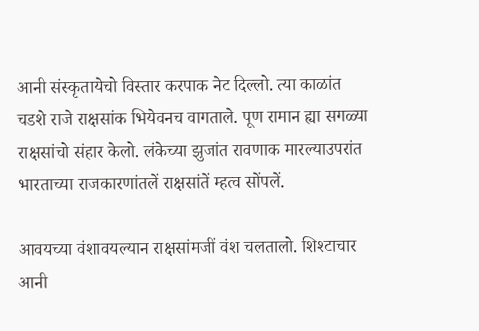आनी संस्कृतायेचो विस्तार करपाक नेट दिल्लो. त्या काळांत चडशे राजे राक्षसांक भियेवनच वागताले. पूण रामान ह्या सगळ्या राक्षसांचो संहार केलो. लंकेच्या झुजांत रावणाक मारल्याउपरांत भारताच्या राजकारणांतलें राक्षसांतें म्हत्व सोंपलें.

आवयच्या वंशावयल्यान राक्षसांमजीं वंश चलतालो. शिश्टाचार आनी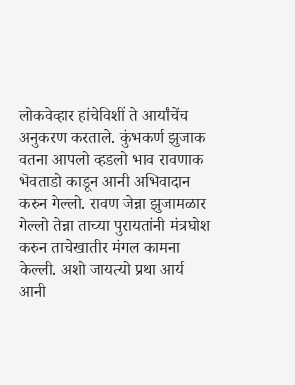लोकवेव्हार हांचेविशीं ते आर्यांचेंच अनुकरण करताले. कुंभकर्ण झुजाक वतना आपलो व्हडलो भाव रावणाक भॆवताडो काडून आनी अभिवादान करुन गेल्लो. रावण जेन्ना झुजामळार गेल्लो तेन्ना ताच्या पुरायतांनी मंत्रघोश करुन ताचेखातीर मंगल कामना केल्ली. अशो जायत्यो प्रथा आर्य आनी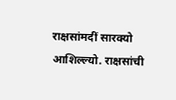राक्षसांमदीं सारक्यो आशिल्ल्यो. राक्षसांची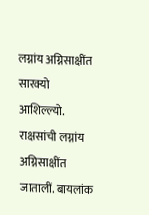लग्नांय अग्निसाक्षींत सारक्यो आशिल्ल्यो. राक्षसांची लग्नांय अग्निसाक्षींत जातालीं. बायलांक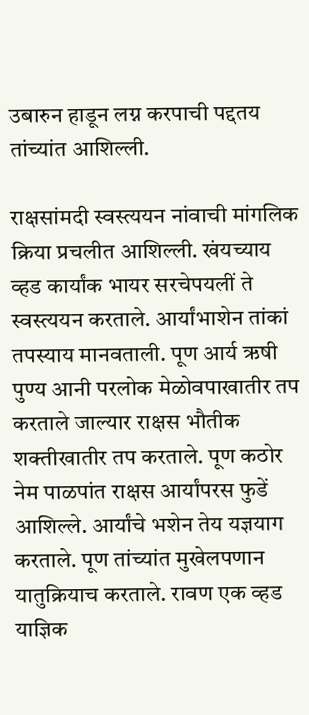उबारुन हाडून लग्न करपाची पद्दतय तांच्यांत आशिल्ली.

राक्षसांमदी स्वस्त्ययन नांवाची मांगलिक क्रिया प्रचलीत आशिल्ली. खंयच्याय व्हड कार्यांक भायर सरचेपयलीं ते स्वस्त्ययन करताले. आर्यांभाशेन तांकां तपस्याय मानवताली. पूण आर्य ऋषी पुण्य आनी परलोक मेळोवपाखातीर तप करताले जाल्यार राक्षस भौतीक शक्तीखातीर तप करताले. पूण कठोर नेम पाळपांत राक्षस आर्यांपरस फुडें आशिल्ले. आर्यांचे भशेन तेय यज्ञयाग करताले. पूण तांच्यांत मुखेलपणान यातुक्रियाच करताले. रावण एक व्हड याज्ञिक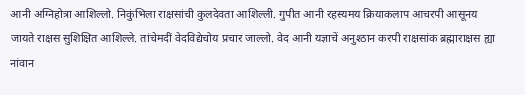आनी अग्निहोत्रा आशिल्लो. निकुंभिला राक्षसांची कुलदेवता आशिल्ली. गुपीत आनी रहस्यमय क्रियाकलाप आचरपी आसूनय जायते राक्षस सुशिक्षित आशिल्ले. तांचेमदीं वेदविद्येचोय प्रचार जाल्लो. वेद आनी यज्ञाचें अनुश्ठान करपी राक्षसांक ब्रह्माराक्षस ह्या नांवान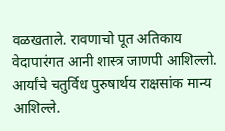वळखताले. रावणाचो पूत अतिकाय वेदापारंगत आनी शास्त्र जाणपी आशिल्लो. आर्यांचे चतुर्विध पुरुषार्थय राक्षसांक मान्य आशिल्ले.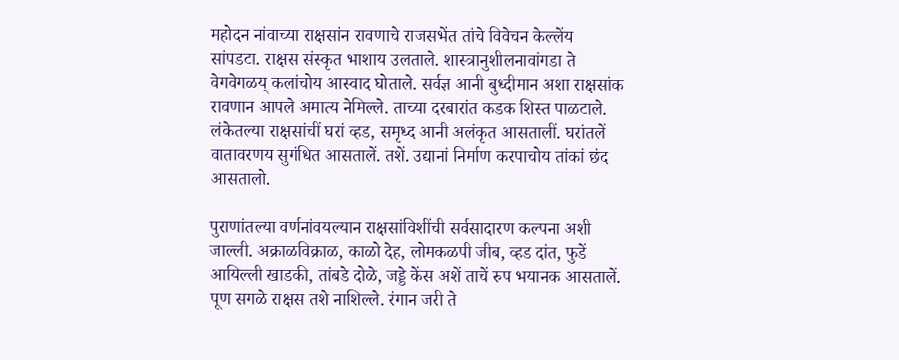महोदन नांवाच्या राक्षसांन रावणाचे राजसभेंत तांचे विवेचन केल्लेंय सांपडटा. राक्षस संस्कृत भाशाय उलताले. शास्त्रानुशीलनावांगडा ते वेगवेगळय् कलांचोय आस्वाद घोताले. सर्वज्ञ आनी बुध्दीमान अशा राक्षसांक रावणान आपले अमात्य नेमिल्ले. ताच्या दरबारांत कडक शिस्त पाळटाले. लंकेतल्या राक्षसांचीं घरां व्हड, समृध्द आनी अलंकृत आसतालीं. घरांतलें वातावरणय सुगंधित आसतालें. तशें. उद्यानां निर्माण करपाचोय तांकां छंद आसतालो.

पुराणांतल्या वर्णनांवयल्यान राक्षसांविशींची सर्वसादारण कल्पना अशी जाल्ली. अक्राळविक्राळ, काळो देह, लोमकळपी जीब, व्हड दांत, फुडें आयिल्ली खाडकी, तांबडे दोळे, जड्डे केंस अशें ताचें रुप भयानक आसतालें. पूण सगळे राक्षस तशे नाशिल्ले. रंगान जरी ते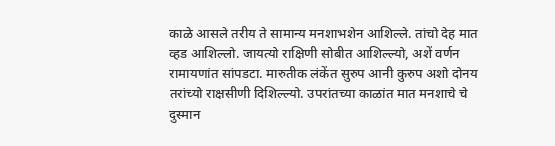काळे आसले तरीय ते सामान्य मनशाभशेन आशिल्ले. तांचो देह मात व्हड आशिल्लो. जायत्यो राक्षिणी सोबीत आशिल्ल्यो, अशें वर्णन रामायणांत सांपडटा. मारुतीक लंकेंत सुरुप आनी कुरुप अशो दोनय तरांच्यो राक्षसीणी दिशिल्ल्यो. उपरांतच्या काळांत मात मनशाचे चे दुस्मान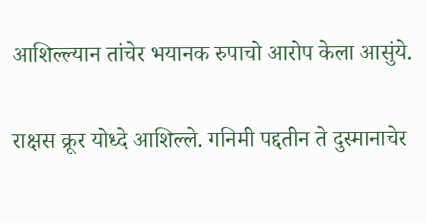आशिल्ल्यान तांचेर भयानक रुपाचो आरोप केला आसुंये.

राक्षस क्रूर योध्दे आशिल्ले. गनिमी पद्दतीन ते दुस्मानाचेर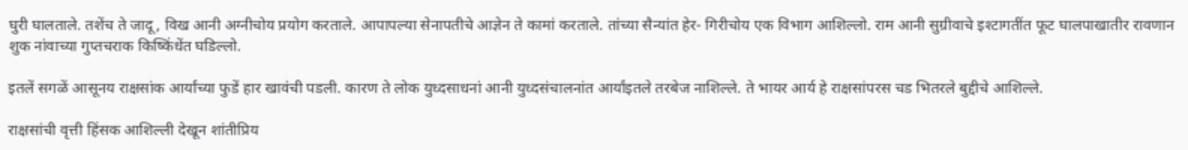घुरी घालताले. तशेंच ते जादू, विख आनी अग्नीचोय प्रयोग करताले. आपापल्या सेनापतीचे आज्ञेन ते कामां करताले. तांच्या सैन्यांत हेर- गिरीचोय एक विभाग आशिल्लो. राम आनी सुग्रीवाचे इश्टागतींत फूट घालपाखातीर रावणान शुक नांवाच्या गुप्तचराक किष्किंधेंत घडिल्लो.

इतलें सगळें आसूनय राक्षसांक आर्यांच्या फुडें हार खावंची पडली. कारण ते लोक युध्दसाधनां आनी युध्दसंचालनांत आर्यांइतले तरबेज नाशिल्ले. ते भायर आर्य हे राक्षसांपरस चड भितरले बुद्दीचे आशिल्ले.

राक्षसांची वृत्ती हिंसक आशिल्ली देखून शांतीप्रिय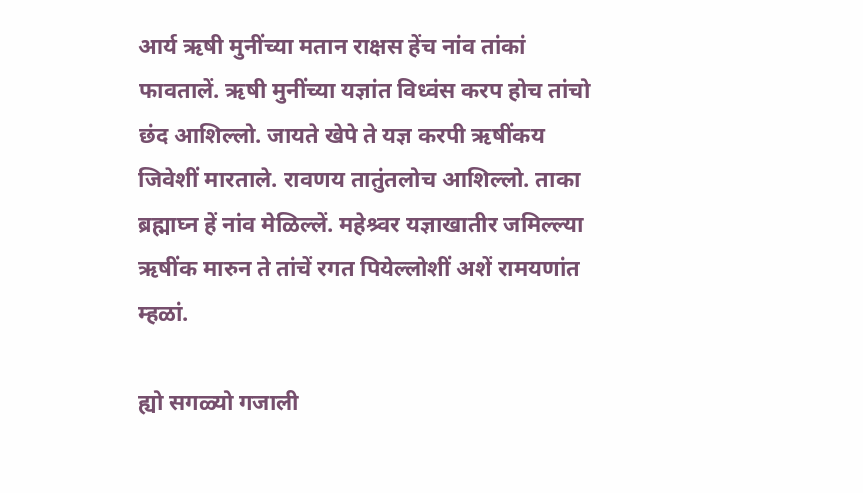आर्य ऋषी मुनींच्या मतान राक्षस हेंच नांव तांकां फावतालें. ऋषी मुनींच्या यज्ञांत विध्वंस करप होच तांचो छंद आशिल्लो. जायते खेपे ते यज्ञ करपी ऋषींकय जिवेशीं मारताले. रावणय तातुंतलोच आशिल्लो. ताका ब्रह्माघ्न हें नांव मेळिल्लें. महेश्र्वर यज्ञाखातीर जमिल्ल्या ऋषींक मारुन ते तांचें रगत पियेल्लोशीं अशें रामयणांत म्हळां.

ह्यो सगळ्यो गजाली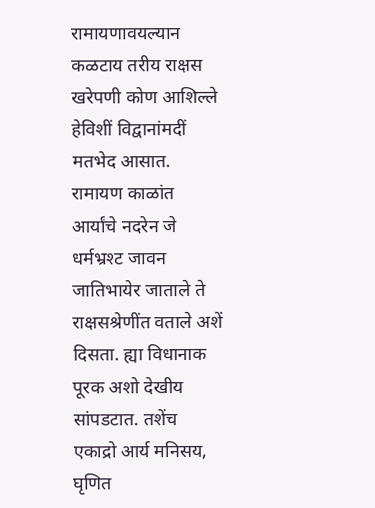रामायणावयल्यान कळटाय तरीय राक्षस खरेपणी कोण आशिल्ले हेविशीं विद्वानांमदीं मतभेद आसात. रामायण काळांत आर्यांचे नदरेन जे धर्मभ्रश्ट जावन जातिभायेर जाताले ते राक्षसश्रेणींत वताले अशें दिसता. ह्या विधानाक पूरक अशो देखीय सांपडटात. तशेंच एकाद्रो आर्य मनिसय, घृणित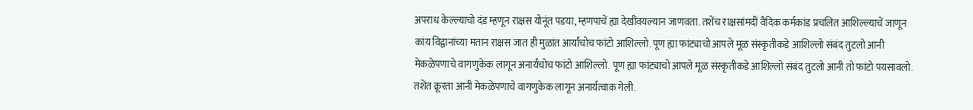अपराध केल्ल्याचो दंड म्हणून राक्षस योनूंत पडया, म्हणपाचें ह्या देखींवयल्यान जाणवता. तशेंच राक्षसांमदीं वैदिक कर्मकांड प्रचलित आशिल्ल्याचें जाणून कांय विद्वानांच्या मतान राक्षस जात ही मुळांत आर्यांचोच फांटो आशिल्लो. पूण ह्या फांट्याचो आपले मूळ संस्कृतीकडे आशिल्लो संबंद तुटलो आनी मेकळेपणाचे वागणुकेक लागून अनार्यंचोच फांटो आशिल्लो. पूण ह्या फांट्याचो आपले मूळ संस्कृतीकडे आशिल्लो संबंद तुटलो आनी तो फांटो पयसावलो. तशेंत क्रूरता आनी मेकळेपणाचे वागणुकेक लागून अनार्यत्वाक गेली.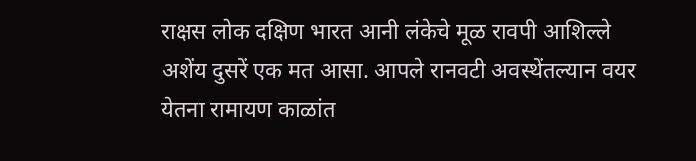राक्षस लोक दक्षिण भारत आनी लंकेचे मूळ रावपी आशिल्ले अशेंय दुसरें एक मत आसा. आपले रानवटी अवस्थेंतल्यान वयर येतना रामायण काळांत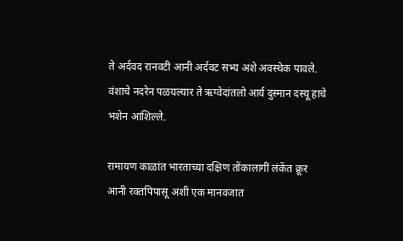ते अर्दवद रानवटी आनी अर्दवट सभ्य अशे अवस्थेक पावले. वंशाचे नदरेन पळयल्यार ते ऋग्वेदांतलो आर्य दुस्मान दस्यू हाचे भशेन आशिल्ले.

रामायण काळांत भारताच्या दक्षिण तोंकालागीं लंकेंत क्रूर आनी रक्तपिपासू अशी एक मानवजात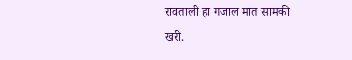रावताली हा गजाल मात सामकी खरी.